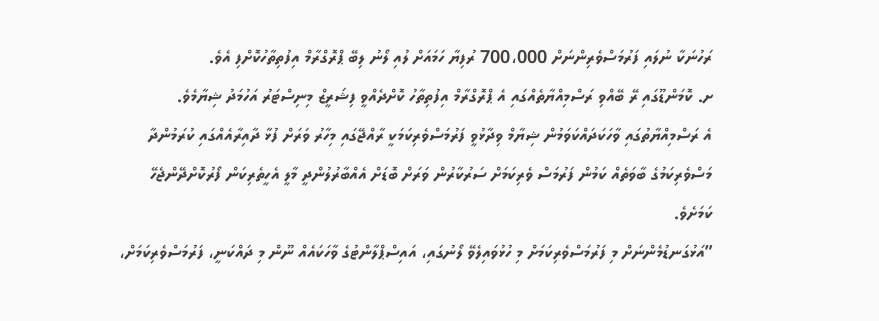ރަހުނަކާ ނުލައި ފަރުމަސްވެރިންނަށް 700،000 ރުފިޔާ ހަމައަށް ލުއި ލޯނު ލިބޭ ޕްރޮގްރާމް އިފުތިތާހުކޮށްފި އެވެ.
ށ. ކޮމަންޑޫގައި ރޭ ބޭއްވި ރަސްމިއްޔާތެއްގައި އެ ޕްރޮގްރާމް އިފުތިތާހު ކޮށްދެއްވީ ފިޝަރީޒް މިނިސްޓަރު އަހުމަދު ޝިޔާމެވެ.
އެ ރަސްމިއްޔާތުގައި ވާހަކަދައްކަވަމުން ޝިޔާމް ވިދާޅުވީ ފަރުމަސްވެރިކަމަކީ ރާއްޖޭގައި މިހާރު ވަރަށް ފުޅާ ދާއިރާއެއްގައި ކުރަމުންދާ މަސްވެރިކަމުގެ ބާވަތެއް ކަމުން ފަރުމަސް ވެރިކަމަށް ސަރުކާރުން ވަރަށް ބޮޑަށް އެއްބާރުލުންދީ މާލީ އެހީތެރިކަން ފޯރުކޮށްދޭންޖެހޭ ކަމަށެވެ.
”އަޅުގަނޑުމެންނަށް މި ފަރުމަސްވެރިކަމަށް މި ހުޅުވައިލެވޭ ލޯނުގައި، އައިސްޕްލާންޓުގެ ވާހަކައެއް ނޫން މި ދައްކަނީ، ފަރުމަސްވެރިކަމަށް،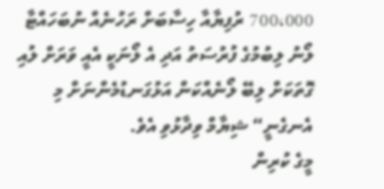700،000 ރުފިޔާއާ ހިސާބަށް ރަހުނެއް ނުބަހައްޓާ ލޯނު ލިބުމުގެ ފުރުސަތު އަދި އެ ލޯނަކީ އެއީ ވަރަށް ލުއި ގޮތަކަށް ލިބޭ ލޯނެއްކަން އަޅުގަނޑުމެންނަށް މި އެނގެނީ“ ޝިޔާމް ވިދާޅުވި އެވެ.
މީގެ ކުރިން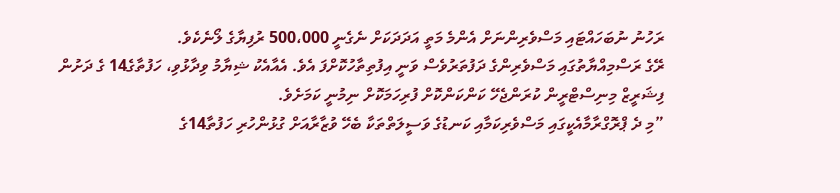ރަހުނު ނުބަހައްޓައި މަސްވެރިންނަށް އެންމެ މަތީ އަދަދަކަށް ނެގެނީ 500،000 ރުފިޔާގެ ލޯނެކެވެ.
ރޭގެ ރަސްމިއްޔާތުގައި މަސްވެރިންގެ ދަފުތަރުވެސް ވަނީ އިފުތިތާހުކޮށްފަ އެވެ. އެއާއެކު ޝިޔާމު ވިދާޅުވި، ހަފުތާގެ14 ގެ ދަށުން ފިޝަރީޒް މިނިސްޓްރީން ކުރަންޖެހޭ ކަންކަންކޮށް ފުރިހަމަކޮށް ނިމުނީ ކަމަށެވެ.
”މި ދެ ޕްރޮގްރާމާއެކީގައި މަސްވެރިކަމާއި ކަނޑުގެ ވަސީލަތްތަކާ ބެހޭ ވުޒާރާއަށް ގުޅުންހުރި ހަފުތާ14ގެ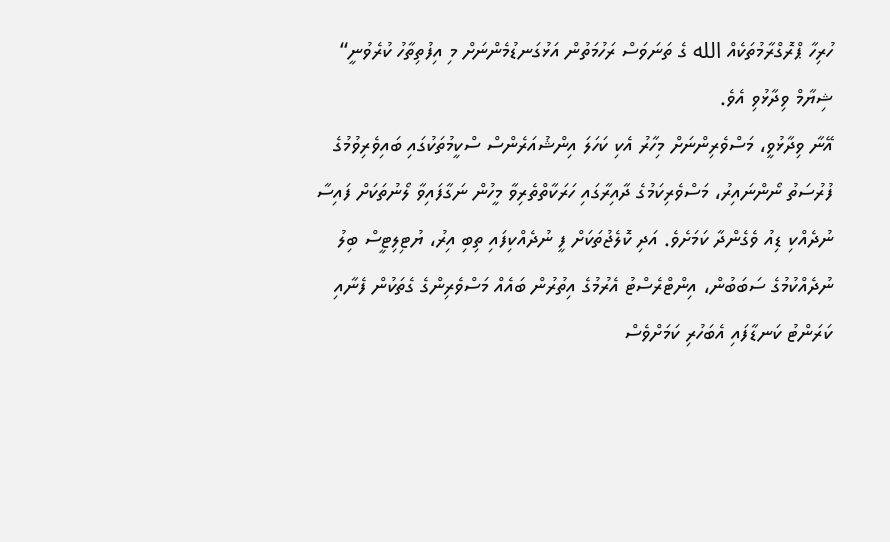ހުރިހާ ޕްރޮގްރާމުތަކެއް الله ގެ ތަނަވަސް ރަހުމަތުން އަޅުގަނޑުމެންނަށް މި އިފުތިތާހު ކުރެވުނީ“ ޝިޔާމް ވިދާޅުވި އެވެ.
އޭނާ ވިދާޅުވީ، މަސްވެރިންނަށް މިހާރު އެކި ކަހަލަ އިންޝުއަރެންސް ސްކީމުތަކުގައި ބައިވެރިވުމުގެ ފުރުސަތު ނޯންނައިރު، މަސްވެރިކަމުގެ ދާއިރާގައި ހަރަކާތްތެރިވާ މީހުން ނަގާފައިވާ ލޯނުތަކަށް ފައިސާ ނުދެއްކި ޑިއު ވެގެންދާ ކަމަށެވެ. އަދި ކޮލެޖުތަކަށް ފީ ނުދެއްކިފައި ތިބި އިރު، ޔުޓިލިޓީސް ބިލު ނުދެއްކުމުގެ ސަބަބުން، އިންޓްރެސްޓު އެރުމުގެ އިތުރުން ބައެއް މަސްވެރިންގެ ގެތަކުން ފެނާއި ކަރަންޓު ކަނޑާފައި އެބަހުރި ކަމަށްވެސް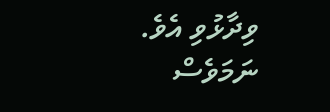ވިދާޅުވި އެވެ.
ނަމަވެސް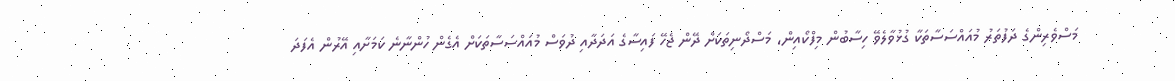މަސްވެރިންގެ ދަފުތަރު މުއައްސަސާތަކާ ގުޅުވާލެވޭ ހިސާބުން މިފްކޯއިން، މަސްދޯނިތަކަށް ދޭން ޖެހޭ ފައިސާގެ އަދަދާއި ދުވަސް މުއައްސަސާތަކަށް އެގެން ހުންނާނެ ކަމަށާއި އޭރުން އެފަދަ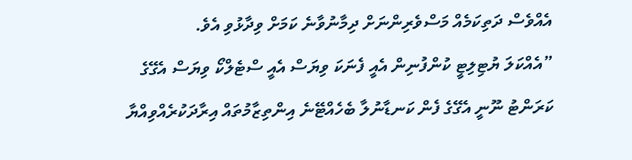އެއްވެސް ދަތިކަމެއް މަސްވެރިންނަށް ދިމާނުވާނެ ކަމަށް ވިދާޅުވި އެވެ.
”އެއްކަލަ ޔުޓިލިޓީ ކުންފުނިން އެއީ ފެނަކަ ވިޔަސް އެއީ ސްޓެލްކޯ ވިޔަސް އެގޭގެ ކަރަންޓު ނޫނީ އެގޭގެ ފެން ކަނޑާނުލާ ބެހެއްޓޭނެ އިންތިޒާމުތައް އިރާދަކުރެއްވިއްޔާ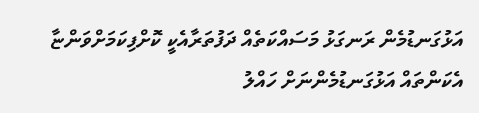އަޅުގަނޑުމެން ރަނގަޅު މަސައްކަތެއް ދަފުތަރާއެކީ ކޮށްފިކަމަށްވަންޏާ އެކަންތައް އަޅުގަނޑުމެންނަށް ހައްލު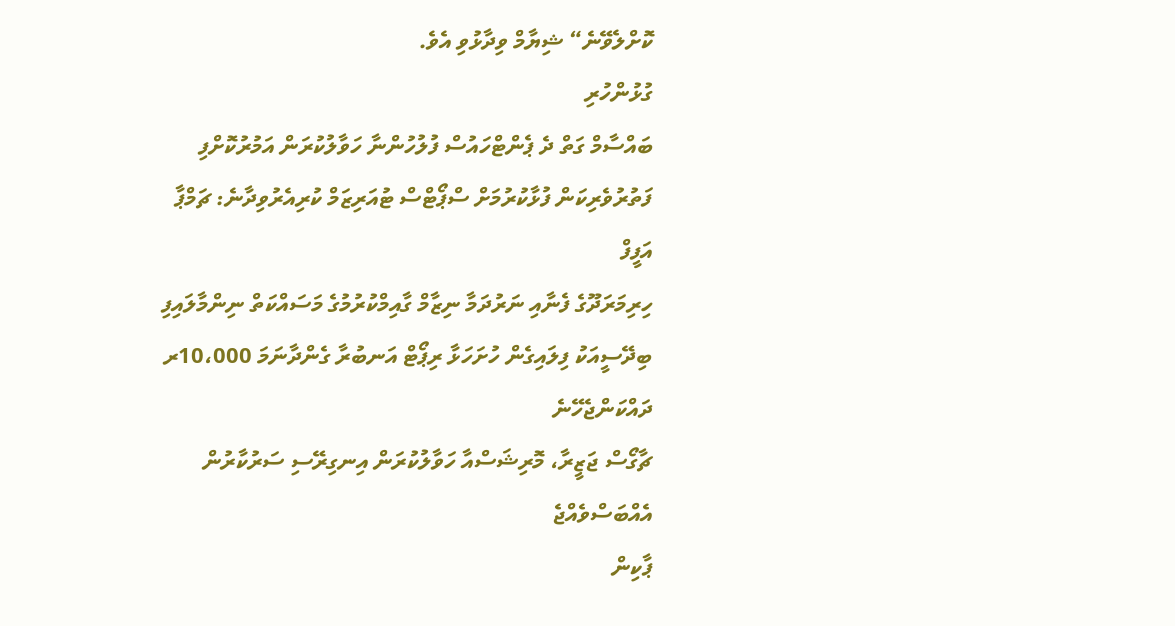ކޮށްލެވޭނެ“ ޝިޔާމް ވިދާޅުވި އެވެ.
ގުޅުންހުރި
ބައްސާމް ގަތް ދެ ޕެންޓްހައުސް ފުލުހުންނާ ހަވާލުކުރަން އަމުރުކޮށްފި
ފަތުރުވެރިކަން ފުޅާކުރުމަށް ސްޕޯޓްސް ޓުއަރިޒަމް ކުރިއެރުވިދާނެ: ޗަމްޕާ އަފީފް
ހިރިމަރަދޫގެ ފެނާއި ނަރުދަމާ ނިޒާމް ގާއިމްކުރުމުގެ މަސައްކަތް ނިންމާލައިފި
ބިދޭސީއަކު ފިލައިގެން ހުށަހަޅާ ރިޕޯޓް އަނބުރާ ގެންދާނަމަ 10،000ރ ދައްކަންޖެހޭނެ
ޗާގޯސް ޖަޒީރާ، މޮރިޝަސްއާ ހަވާލުކުރަން އިނގިރޭސި ސަރުކާރުން އެއްބަސްވެއްޖެ
ޕާކިން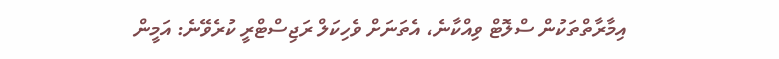އިމާރާތްތަކުން ސްލޮޓް ވިއްކާނެ، އެތަނަށް ވެހިކަލް ރަޖިސްޓްރީ ކުރެވޭނެ: އަމީން